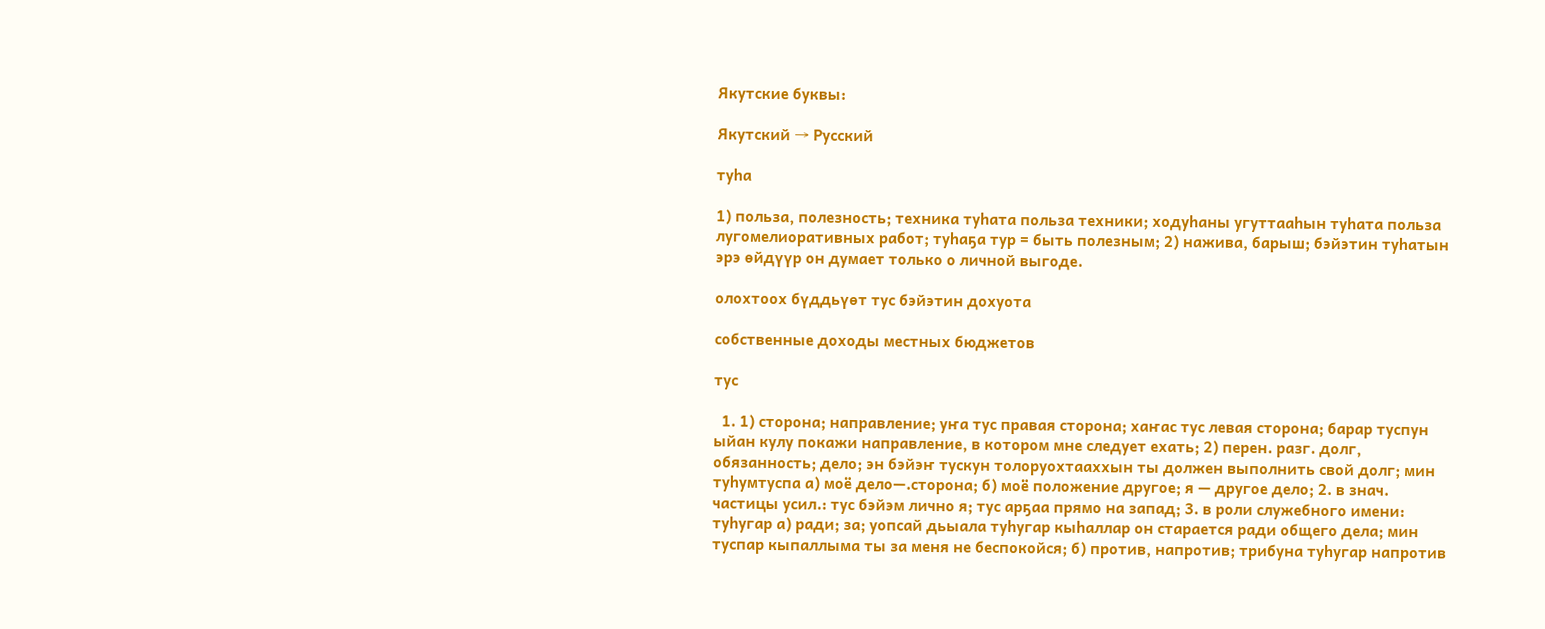Якутские буквы:

Якутский → Русский

туһа

1) польза, полезность; техника туһата польза техники; ходуһаны угуттааһын туһата польза лугомелиоративных работ; туһаҕа тур = быть полезным; 2) нажива, барыш; бэйэтин туһатын эрэ өйдүүр он думает только о личной выгоде.

олохтоох бүддьүөт тус бэйэтин дохуота

собственные доходы местных бюджетов

тус

  1. 1) сторона; направление; уҥа тус правая сторона; хаҥас тус левая сторона; барар туспун ыйан кулу покажи направление, в котором мне следует ехать; 2) перен. разг. долг, обязанность; дело; эн бэйэҥ тускун толоруохтааххын ты должен выполнить свой долг; мин туһумтуспа а) моё дело—.сторона; б) моё положение другое; я — другое дело; 2. в знач. частицы усил.: тус бэйэм лично я; тус арҕаа прямо на запад; 3. в роли служебного имени: туһугар а) ради; за; уопсай дьыала туһугар кыһаллар он старается ради общего дела; мин туспар кыпаллыма ты за меня не беспокойся; б) против, напротив; трибуна туһугар напротив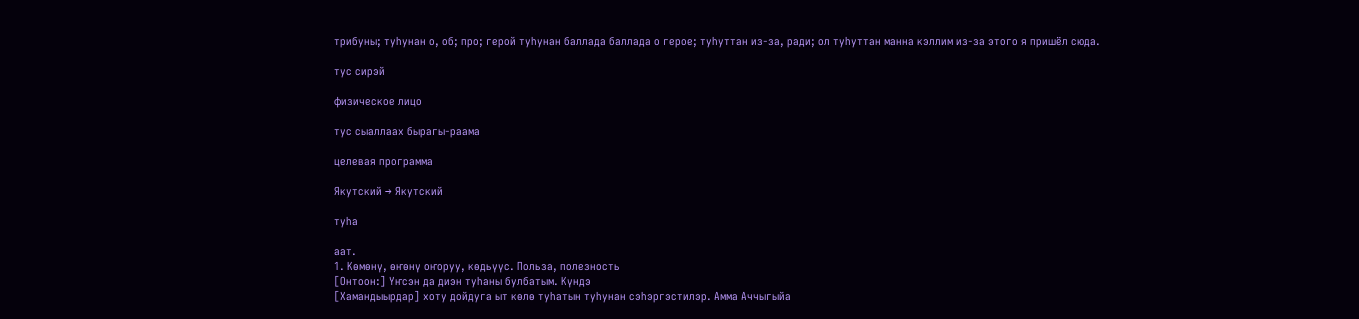трибуны; туһунан о, об; про; герой туһунан баллада баллада о герое; туһуттан из-за, ради; ол туһуттан манна кэллим из-за этого я пришёл сюда.

тус сирэй

физическое лицо

тус сыаллаах бырагы-раама

целевая программа

Якутский → Якутский

туһа

аат.
1. Көмөнү, өҥөнү оҥоруу, көдьүүс. Польза, полезность
[Онтоон:] Үҥсэн да диэн туһаны булбатым. Күндэ
[Хамандыырдар] хоту дойдуга ыт көлө туһатын туһунан сэһэргэстилэр. Амма Аччыгыйа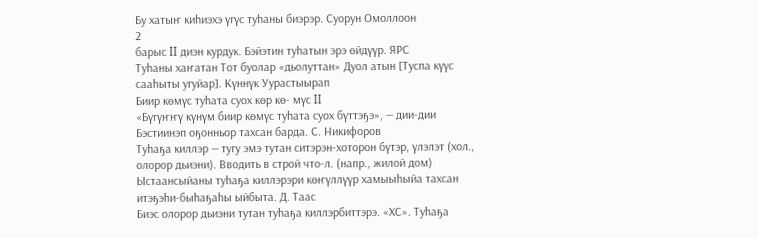Бу хатыҥ киһиэхэ үгүс туһаны биэрэр. Суорун Омоллоон
2
барыс II диэн курдук. Бэйэтин туһатын эрэ өйдүүр. ЯРС
Туһаны хаҥатан Тот буолар «дьолуттан» Дуол атын [Туспа күүс сааһыты угуйар]. Күннүк Уурастыырап
Биир көмүс туһата суох көр кө- мүс II
«Бүгүҥҥү күнүм биир көмүс туһата суох бүттэҕэ», — дии-дии Бэстиинэп оҕонньор тахсан барда. С. Никифоров
Туһаҕа киллэр — тугу эмэ тутан ситэрэн-хоторон бүтэр, үлэлэт (хол., олорор дьиэни). Вводить в строй что-л. (напр., жилой дом)
Ыстаансыйаны туһаҕа киллэрэри көҥүллүүр хамыыһыйа тахсан итэҕэһи-быһаҕаһы ыйбыта. Д. Таас
Биэс олорор дьиэни тутан туһаҕа киллэрбиттэрэ. «ХС». Туһаҕа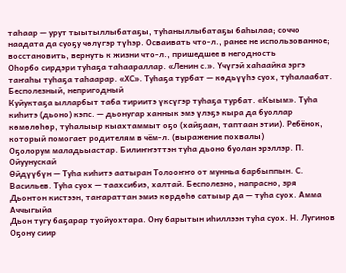таһаар — урут тыытыллыбатаҕы, туһаныллыбатаҕы баһылаа; соччо наадата да суоҕу чөлүгэр түһэр. Осваивать что-л., ранее не использованное; восстановить, вернуть к жизни что-л., пришедшее в негодность
Оһорбо сирдэри туһаҕа таһаараллар. «Ленин с.». Үчүгэй хаһаайка эргэ таҥаһы туһаҕа таһаарар. «ХС». Туһаҕа турбат — көдьүүһэ суох, туһалаабат. Бесполезный, непригодный
Куйуктаҕа ылларбыт таба тириитэ үксүгэр туһаҕа турбат. «Кыым». Туһа киһитэ (дьоно) кэпс. — дьонугар ханнык эмэ үлэҕэ кыра да буоллар көмөлөһөр, туһалыыр кыахтаммыт оҕо (хайҕаан, таптаан этии). Ребёнок, который помогает родителям в чём-л. (выражение похвалы)
Оҕолорум маладьыастар. Билиҥҥэттэн туһа дьоно буолан эрэллэр. П. Ойуунускай
Өйдүүбүн — Туһа киһитэ аатыран Толооҥҥо от мунньа барбыппын. С. Васильев. Туһа суох — таахсибиэ, халтай. Бесполезно, напрасно, зря
Дьонтон кистээн, таҥараттан эмиэ көрдөһө сатыыр да — туһа суох. Амма Аччыгыйа
Дьон тугу баҕарар туойуохтара. Ону барытын иһиллээн туһа суох. Н. Лугинов
Оҕону сиир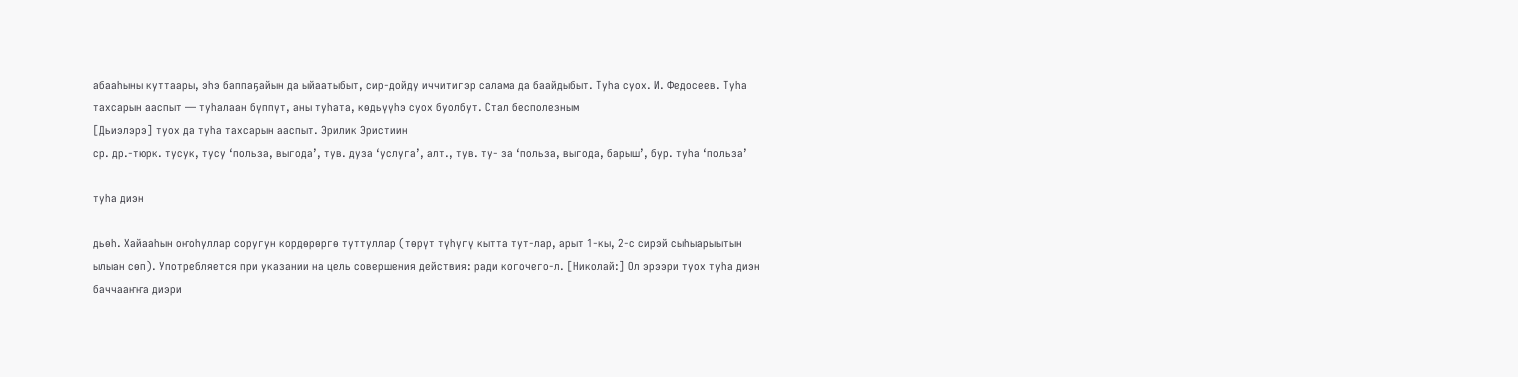абааһыны куттаары, эһэ баппаҕайын да ыйаатыбыт, сир-дойду иччитигэр салама да баайдыбыт. Туһа суох. И. Федосеев. Туһа тахсарын ааспыт — туһалаан бүппүт, аны туһата, көдьүүһэ суох буолбут. Стал бесполезным
[Дьиэлэрэ] туох да туһа тахсарын ааспыт. Эрилик Эристиин
ср. др.-тюрк. тусук, тусу ‘польза, выгода’, тув. дуза ‘услуга’, алт., тув. ту- за ‘польза, выгода, барыш’, бур. туһа ‘польза’

туһа диэн

дьөһ. Хайааһын оҥоһуллар соругун кордөрөргө туттуллар (төрүт түһүгү кытта тут-лар, арыт 1-кы, 2-с сирэй сыһыарыытын ылыан сөп). Употребляется при указании на цель совершения действия: ради когочего-л. [Николай:] Ол эрээри туох туһа диэн баччааҥҥа диэри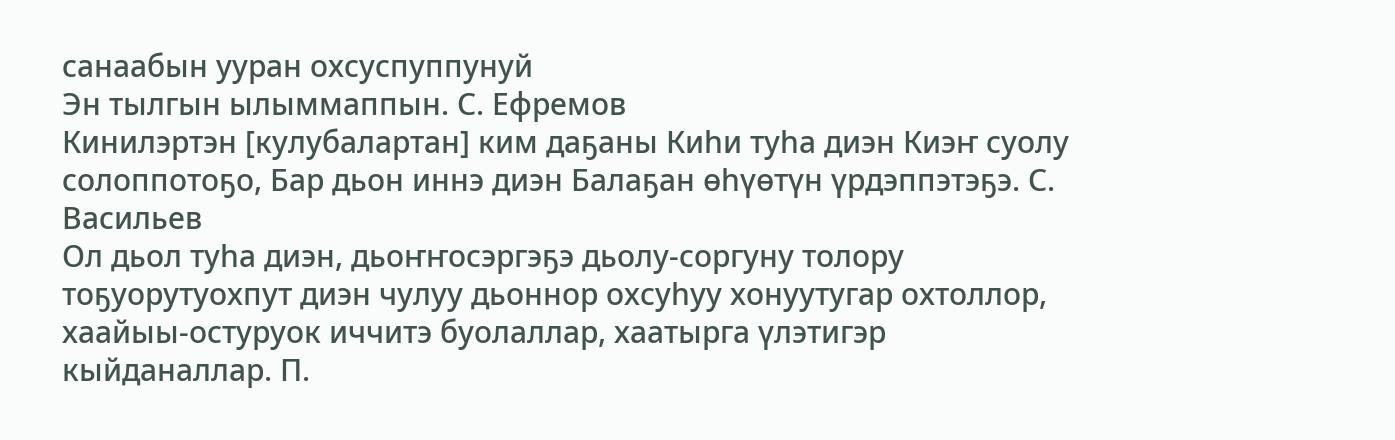санаабын ууран охсуспуппунуй
Эн тылгын ылыммаппын. С. Ефремов
Кинилэртэн [кулубалартан] ким даҕаны Киһи туһа диэн Киэҥ суолу солоппотоҕо, Бар дьон иннэ диэн Балаҕан өһүөтүн үрдэппэтэҕэ. С. Васильев
Ол дьол туһа диэн, дьоҥҥосэргэҕэ дьолу-соргуну толору тоҕуорутуохпут диэн чулуу дьоннор охсуһуу хонуутугар охтоллор, хаайыы-остуруок иччитэ буолаллар, хаатырга үлэтигэр кыйданаллар. П.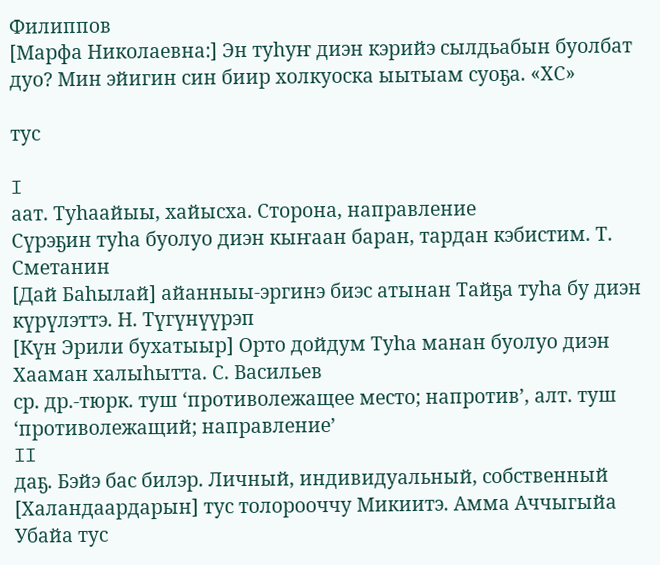Филиппов
[Марфа Николаевна:] Эн туһуҥ диэн кэрийэ сылдьабын буолбат дуо? Мин эйигин син биир холкуоска ыытыам суоҕа. «ХС»

тус

I
аат. Туһаайыы, хайысха. Сторона, направление
Сүрэҕин туһа буолуо диэн кыҥаан баран, тардан кэбистим. Т. Сметанин
[Дай Баһылай] айанныы-эргинэ биэс атынан Тайҕа туһа бу диэн күрүлэттэ. Н. Түгүнүүрэп
[Күн Эрили бухатыыр] Орто дойдум Туһа манан буолуо диэн Хааман халыһытта. С. Васильев
ср. др.-тюрк. туш ‘противолежащее место; напротив’, алт. туш ‘противолежащий; направление’
II
даҕ. Бэйэ бас билэр. Личный, индивидуальный, собственный
[Халандаардарын] тус толорооччу Микиитэ. Амма Аччыгыйа
Убайа тус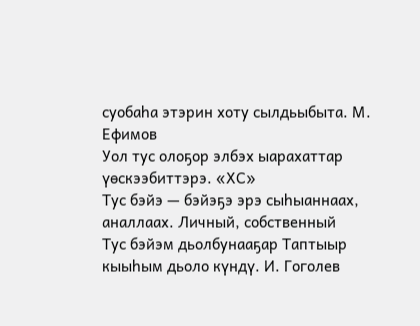суобаһа этэрин хоту сылдьыбыта. М. Ефимов
Уол тус олоҕор элбэх ыарахаттар үөскээбиттэрэ. «ХС»
Тус бэйэ — бэйэҕэ эрэ сыһыаннаах, аналлаах. Личный, собственный
Тус бэйэм дьолбунааҕар Таптыыр кыыһым дьоло күндү. И. Гоголев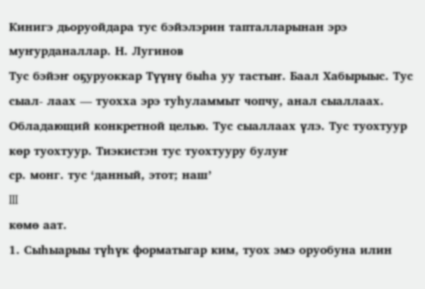Кинигэ дьоруойдара тус бэйэлэрин тапталларынан эрэ муҥурданаллар. Н. Лугинов
Тус бэйэҥ оҕуруоккар Түүнү быһа уу тастыҥ. Баал Хабырыыс. Тус сыал- лаах — туохха эрэ туһуламмыт чопчу, анал сыаллаах. Обладающий конкретной целью. Тус сыаллаах үлэ. Тус туохтуур көр туохтуур. Тиэкистэн тус туохтууру булуҥ
ср. монг. тус ‘данный, этот; наш’
III
көмө аат.
1. Сыһыарыы түһүк форматыгар ким, туох эмэ оруобуна илин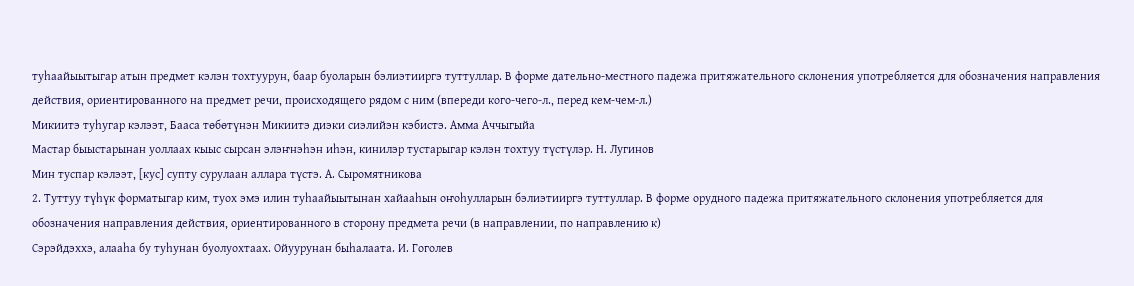туһаайыытыгар атын предмет кэлэн тохтуурун, баар буоларын бэлиэтииргэ туттуллар. В форме дательно-местного падежа притяжательного склонения употребляется для обозначения направления действия, ориентированного на предмет речи, происходящего рядом с ним (впереди кого-чего-л., перед кем-чем-л.)
Микиитэ туһугар кэлээт, Бааса төбөтүнэн Микиитэ диэки сиэлийэн кэбистэ. Амма Аччыгыйа
Мастар быыстарынан уоллаах кыыс сырсан элэҥнэһэн иһэн, кинилэр тустарыгар кэлэн тохтуу түстүлэр. Н. Лугинов
Мин туспар кэлээт, [кус] супту сурулаан аллара түстэ. А. Сыромятникова
2. Туттуу түһүк форматыгар ким, туох эмэ илин туһаайыытынан хайааһын оҥоһулларын бэлиэтииргэ туттуллар. В форме орудного падежа притяжательного склонения употребляется для обозначения направления действия, ориентированного в сторону предмета речи (в направлении, по направлению к)
Сэрэйдэххэ, алааһа бу туһунан буолуохтаах. Ойуурунан быһалаата. И. Гоголев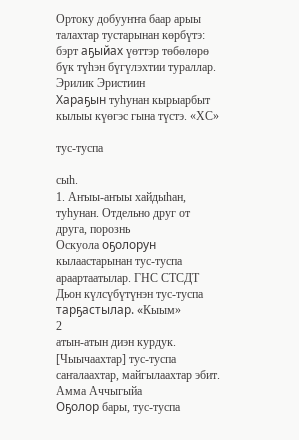Ортоку добууҥҥа баар арыы талахтар тустарынан көрбүтэ: бэрт аҕыйах үөттэр төбөлөрө бүк түһэн бүгүлэхтии тураллар. Эрилик Эристиин
Хараҕын туһунан кырыарбыт кылыы күөгэс гына түстэ. «ХС»

тус-туспа

сыһ.
1. Аҥыы-аҥыы хайдыһан, туһунан. Отдельно друг от друга, порознь
Оскуола оҕолорун кылаастарынан тус-туспа араартаатылар. ГНС СТСДТ
Дьон күлсүбүтүнэн тус-туспа тарҕастылар. «Кыым»
2
атын-атын диэн курдук. [Чыычаахтар] тус-туспа саҥалаахтар, майгылаахтар эбит. Амма Аччыгыйа
Оҕолор бары, тус-туспа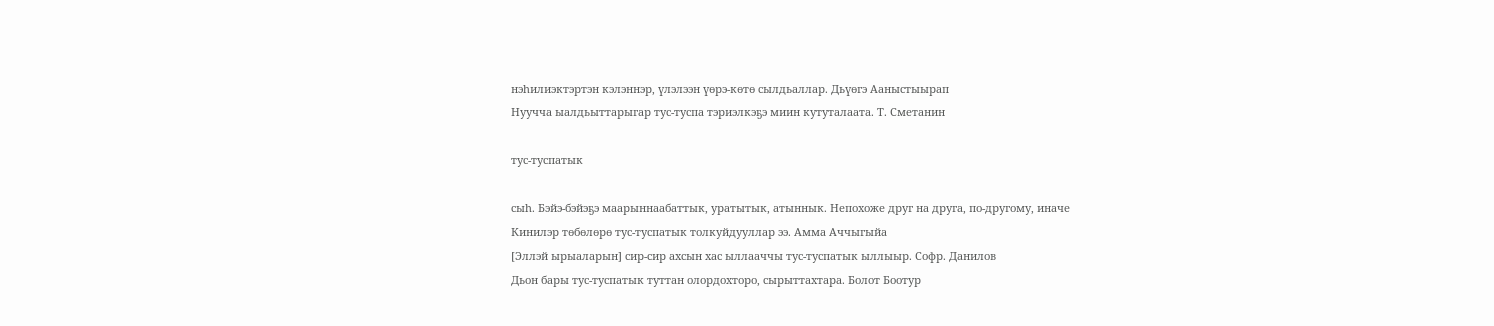нэһилиэктэртэн кэлэннэр, үлэлээн үөрэ-көтө сылдьаллар. Дьүөгэ Ааныстыырап
Нуучча ыалдьыттарыгар тус-туспа тэриэлкэҕэ миин кутуталаата. Т. Сметанин

тус-туспатык

сыһ. Бэйэ-бэйэҕэ маарыннаабаттык, уратытык, атыннык. Непохоже друг на друга, по-другому, иначе
Кинилэр төбөлөрө тус-туспатык толкуйдууллар ээ. Амма Аччыгыйа
[Эллэй ырыаларын] сир-сир ахсын хас ыллааччы тус-туспатык ыллыыр. Софр. Данилов
Дьон бары тус-туспатык туттан олордохторо, сырыттахтара. Болот Боотур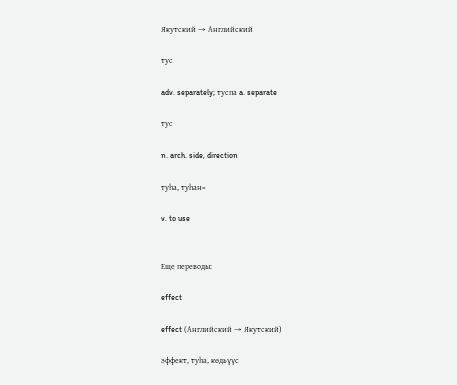Якутский → Английский

тус

adv. separately; туспа a. separate

тус

n. arch. side, direction

туһа, туһан=

v. to use


Еще переводы:

effect

effect (Английский → Якутский)

эффект, туһа, көдьүүс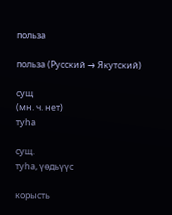польза

польза (Русский → Якутский)

сущ
(мн. ч. нет)
туһа

сущ.
туһа, үөдьүүс

корысть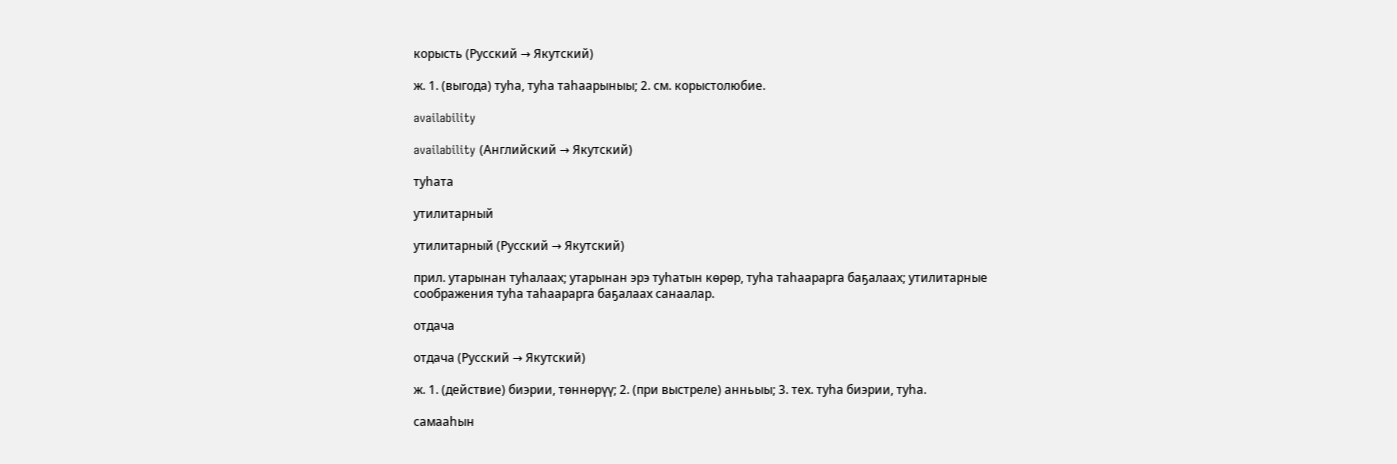корысть (Русский → Якутский)

ж. 1. (выгода) туһа, туһа таһаарыныы; 2. см. корыстолюбие.

availability

availability (Английский → Якутский)

туһата

утилитарный

утилитарный (Русский → Якутский)

прил. утарынан туһалаах; утарынан эрэ туһатын көрөр, туһа таһаарарга баҕалаах; утилитарные соображения туһа таһаарарга баҕалаах санаалар.

отдача

отдача (Русский → Якутский)

ж. 1. (действие) биэрии, төннөрүү; 2. (при выстреле) анньыы; 3. тех. туһа биэрии, туһа.

самааһын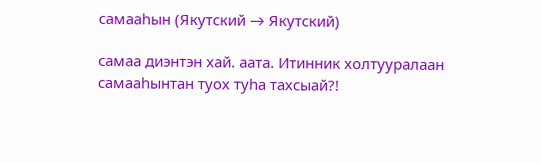самааһын (Якутский → Якутский)

самаа диэнтэн хай. аата. Итинник холтууралаан самааһынтан туох туһа тахсыай?!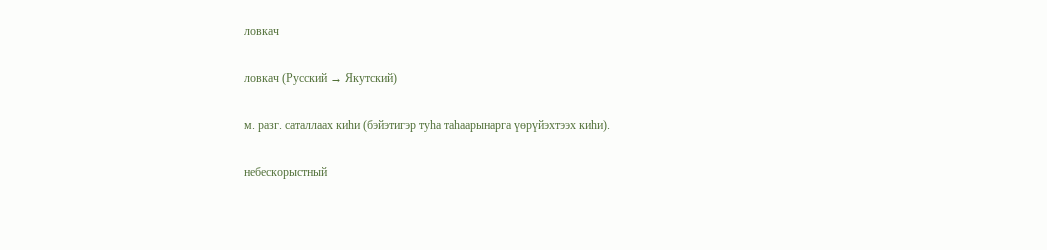ловкач

ловкач (Русский → Якутский)

м. разг. саталлаах киһи (бэйэтигэр туһа таһаарынарга үөрүйэхтээх киһи).

небескорыстный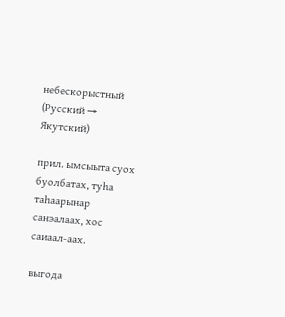небескорыстный (Русский → Якутский)

прил. ымсыыта суох буолбатах, туһа таһаарынар санэалаах, хос саиаал-аах.

выгода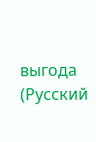выгода (Русский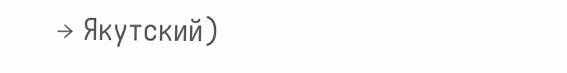→ Якутский)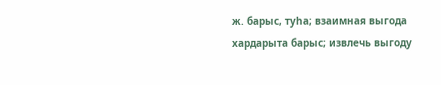ж. барыс, туһа; взаимная выгода хардарыта барыс; извлечь выгоду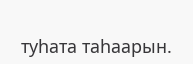туһата таһаарын.